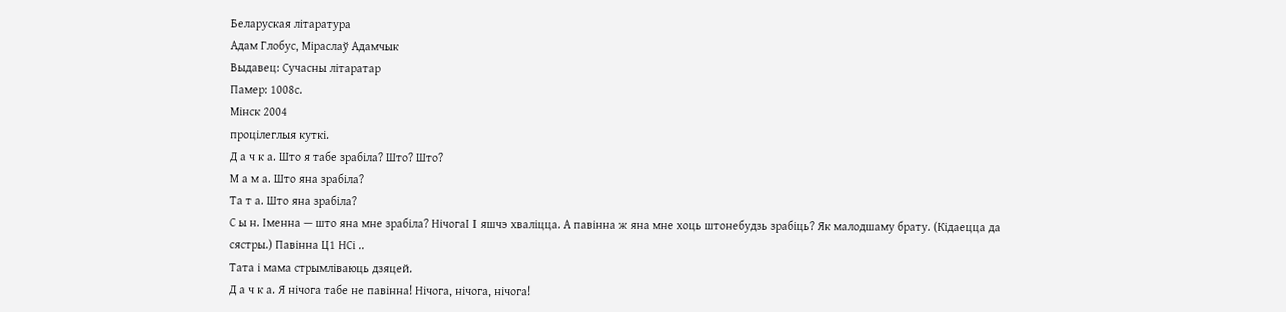Беларуская літаратура
Адам Глобус, Міраслаў Адамчык
Выдавец: Сучасны літаратар
Памер: 1008с.
Мінск 2004
процілеглыя куткі.
Д а ч к а. Што я табе зрабіла? Што? Што?
М а м а. Што яна зрабіла?
Та т а. Што яна зрабіла?
С ы н. Іменна — што яна мне зрабіла? НічогаІ I яшчэ хваліцца. А павінна ж яна мне хоць штонебудзь зрабіць? Як малодшаму брату. (Кідаецца да сястры.) Павінна Ц1 НСі ..
Тата і мама стрымліваюць дзяцей.
Д а ч к а. Я нічога табе не павінна! Нічога, нічога, нічога!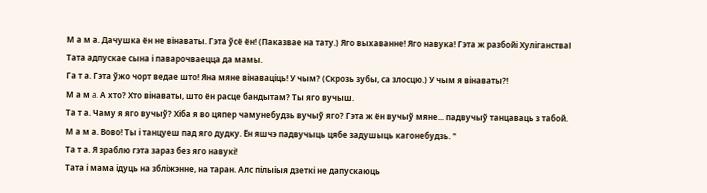М а м а. Дачушка ён не вінаваты. Гэта ўсё ён! (Паказвае на тату.) Яго выхаванне! Яго навука! Гэта ж разбойі ХуліганстваІ
Тата адпускае сына і паварочваецца да мамы.
Га т а. Гэта ўжо чорт ведае што! Яна мяне вінаваціць! У чым? (Скрозь зубы, са злосцю.) У чым я вінаваты?!
М а м a. А хто? Хто вінаваты, што ён расце бандытам? Ты яго вучыш.
Та т а. Чаму я яго вучыў? Хіба я во цяпер чамунебудзь вучыў яго? Гэта ж ён вучыў мяне... падвучыў танцаваць з табой.
М а м а. Вово! Ты і танцуеш пад яго дудку. Ён яшчэ падвучыць цябе задушыць кагонебудзь. "
Та т а. Я зраблю гэта зараз без яго навукі!
Тата і мама ідуць на збліжэнне, на таран. Алс пілыіыя дзеткі не дапускаюць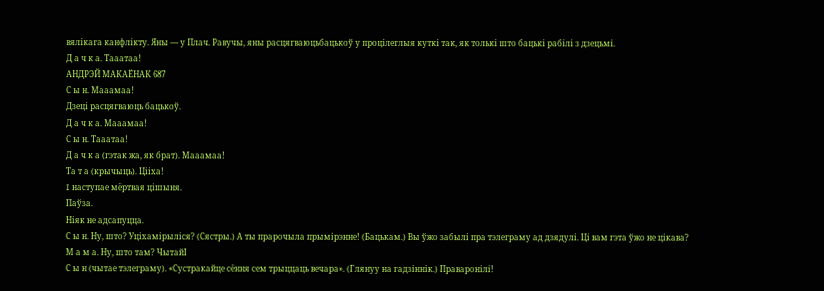вялікага канфлікту. Яны — у Плач. Равучы, яны расцягваюцьбацькоў у процілеглыя куткі так, як толькі што бацькі рабілі з дзецьмі.
Д а ч к а. Тааатаа!
АНДРЭЙ МАКАЁНАК 687
С ы н. Мааамаа!
Дзеці расцягваюць бацькоў.
Д а ч к а. Мааамаа!
С ы н. Тааатаа!
Д а ч к а (гэтак жа, як брат). Мааамаа!
Та т а (крычыць). Цііха!
I наступае мёртвая цішыня.
Паўза.
Ніяк не адсапуцца.
С ы н. Ну, што? Уціхамірыліся? (Сястры.) А ты прарочыла прымірэнне! (Бацькам.) Вы ўжо забылі пра тэлеграму ад дзядулі. Ці вам гэта ўжо не цікава?
М а м а. Ну, што там? ЧытайІ
С ы н (чытае тэлеграму). «Сустракайце сёння сем трыццаць вечара». (Глянуу на гадзіннік.) Праваронілі!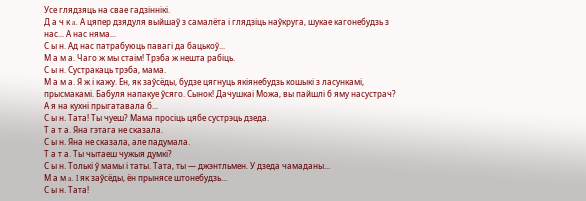Усе глядзяць на свае гадзіннікі.
Д а ч к a. А цяпер дзядуля выйшаў з самалёта і глядзіць наўкруга, шукае кагонебудзь з нас... А нас няма...
С ы н. Ад нас патрабуюць павагі да бацькоў...
М а м а. Чаго ж мы стаім! Трэба ж нешта рабіць.
С ы н. Сустракаць трэба, мама.
М а м а. Я ж і кажу. Ён, як заўсёды, будзе цягнуць якіянебудзь кошыкі з ласункамі, прысмакамі. Бабуля напакуе ўсяго. Сынок! Дачушкаі Можа, вы пайшлі б яму насустрач? А я на кухні прыгатавала б...
С ы н. Тата! Ты чуеш? Мама просіць цябе сустрэць дзеда.
Т а т а. Яна гэтага не сказала.
С ы н. Яна не сказала, але падумала.
Т а т а. Ты чытаеш чужыя думкі?
С ы н. Толькі ў мамы і таты. Тата, ты — джэнтльмен. У дзеда чамаданы...
М а м a. I як заўсёды, ён прынясе штонебудзь...
С ы н. Тата!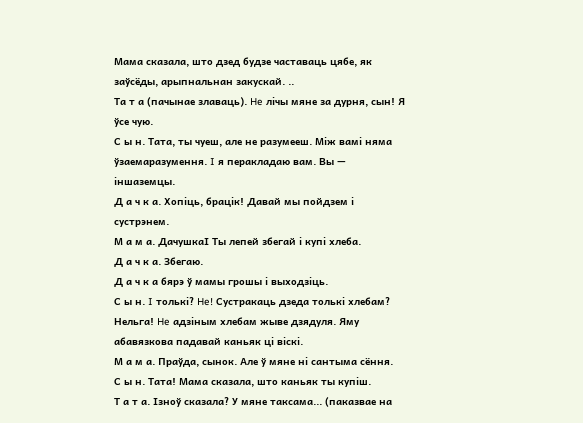Мама сказала, што дзед будзе частаваць цябе, як заўсёды, арыпнальнан закускай. ..
Та т а (пачынае злаваць). He лічы мяне за дурня, сын! Я ўсе чую.
С ы н. Тата, ты чуеш, але не разумееш. Між вамі няма ўзаемаразумення. I я перакладаю вам. Вы — іншаземцы.
Д а ч к а. Хопіць, брацік! Давай мы пойдзем і сустрэнем.
М а м а. ДачушкаІ Ты лепей збегай і купі хлеба.
Д а ч к а. Збегаю.
Д а ч к а бярэ ў мамы грошы і выходзіць.
С ы н. I толькі? He! Сустракаць дзеда толькі хлебам? Нельга! He адзіным хлебам жыве дзядуля. Яму абавязкова падавай каньяк ці віскі.
М а м а. Праўда, сынок. Але ў мяне ні сантыма сёння.
С ы н. Тата! Мама сказала, што каньяк ты купіш.
Т а т а. Ізноў сказала? У мяне таксама... (паказвае на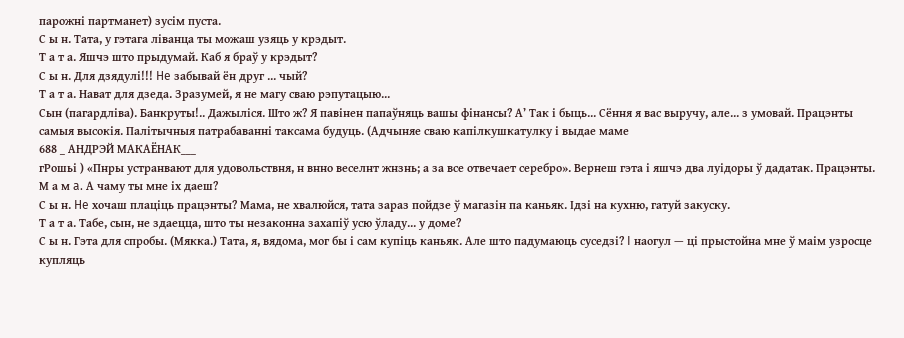парожні партманет) зусім пуста.
С ы н. Тата, у гэтага ліванца ты можаш узяць у крэдыт.
Т а т а. Яшчэ што прыдумай. Каб я браў у крэдыт?
С ы н. Для дзядулі!!! He забывай ён друг ... чый?
Т а т а. Нават для дзеда. Зразумей, я не магу сваю рэпутацыю...
Сын (пагардліва). Банкруты!.. Дажыліся. Што ж? Я павінен папаўняць вашы фінансы? А’ Так і быць... Сёння я вас выручу, але... з умовай. Працэнты самыя высокія. Палітычныя патрабаванні таксама будуць. (Адчыняе сваю капілкушкатулку і выдае маме
688 _ АНДРЭЙ МАКАЁНАК___
гРошьі ) «Пнры устранвают для удовольствня, н внно веселнт жнзнь; а за все отвечает серебро». Вернеш гэта і яшчэ два луідоры ў дадатак. Працэнты.
М а м a. А чаму ты мне іх даеш?
С ы н. He хочаш плаціць працэнты? Мама, не хвалюйся, тата зараз пойдзе ў магазін па каньяк. Ідзі на кухню, гатуй закуску.
Т а т а. Табе, сын, не здаецца, што ты незаконна захапіў усю ўладу... у доме?
С ы н. Гэта для спробы. (Мякка.) Тата, я, вядома, мог бы і сам купіць каньяк. Але што падумаюць суседзі? I наогул — ці прыстойна мне ў маім узросце купляць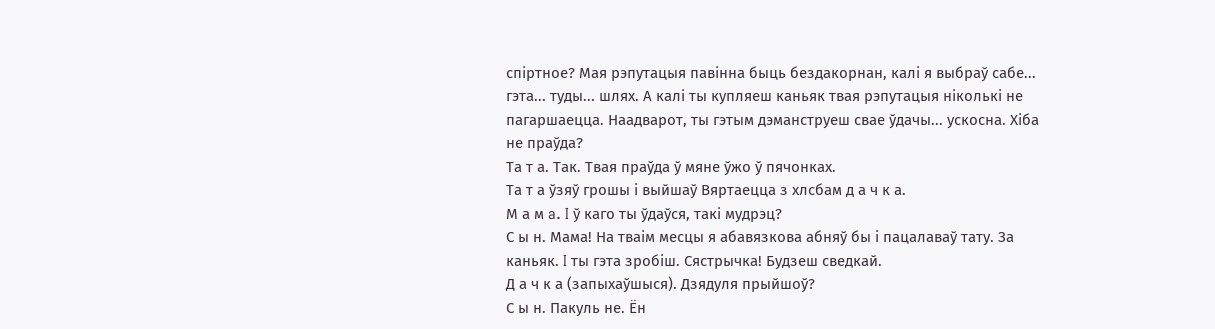спіртное? Мая рэпутацыя павінна быць бездакорнан, калі я выбраў сабе... гэта... туды... шлях. А калі ты купляеш каньяк твая рэпутацыя ніколькі не пагаршаецца. Наадварот, ты гэтым дэманструеш свае ўдачы... ускосна. Хіба не праўда?
Та т а. Так. Твая праўда ў мяне ўжо ў пячонках.
Та т а ўзяў грошы і выйшаў Вяртаецца з хлсбам д а ч к а.
М а м a. I ў каго ты ўдаўся, такі мудрэц?
С ы н. Мама! На тваім месцы я абавязкова абняў бы і пацалаваў тату. За каньяк. I ты гэта зробіш. Сястрычка! Будзеш сведкай.
Д а ч к а (запыхаўшыся). Дзядуля прыйшоў?
С ы н. Пакуль не. Ён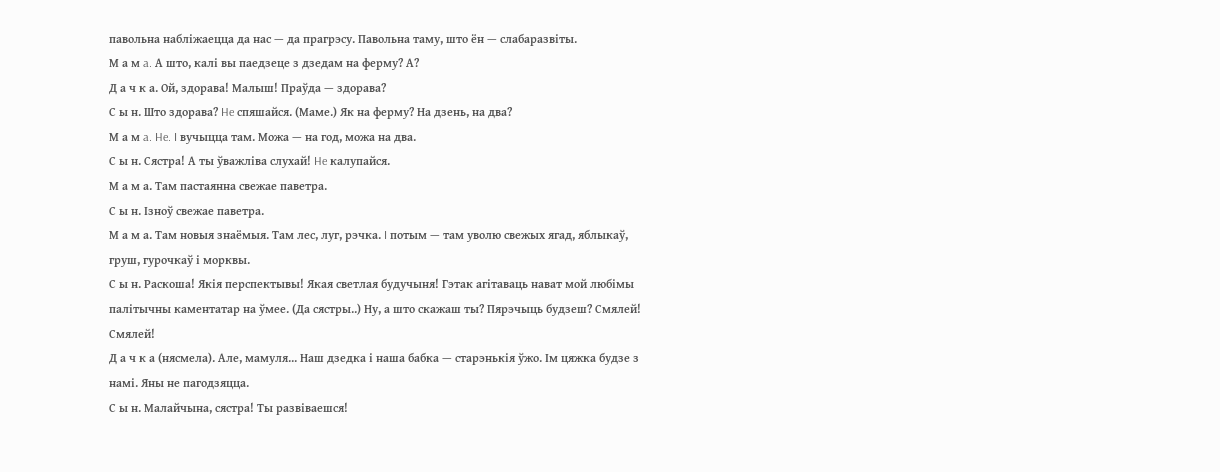павольна набліжаецца да нас — да прагрэсу. Павольна таму, што ён — слабаразвіты.
М а м a. А што, калі вы паедзеце з дзедам на ферму? А?
Д а ч к а. Ой, здорава! Малыш! Праўда — здорава?
С ы н. Што здорава? He спяшайся. (Маме.) Як на ферму? На дзень, на два?
М а м a. He. I вучыцца там. Можа — на год, можа на два.
С ы н. Сястра! А ты ўважліва слухай! He калупайся.
М а м а. Там пастаянна свежае паветра.
С ы н. Ізноў свежае паветра.
М а м а. Там новыя знаёмыя. Там лес, луг, рэчка. I потым — там уволю свежых ягад, яблыкаў, груш, гурочкаў і морквы.
С ы н. Раскоша! Якія перспектывы! Якая светлая будучыня! Гэтак агітаваць нават мой любімы палітычны каментатар на ўмее. (Да сястры..) Ну, а што скажаш ты? Пярэчыць будзеш? Смялей! Смялей!
Д а ч к а (нясмела). Але, мамуля... Наш дзедка і наша бабка — старэнькія ўжо. Ім цяжка будзе з намі. Яны не пагодзяцца.
С ы н. Малайчына, сястра! Ты развіваешся!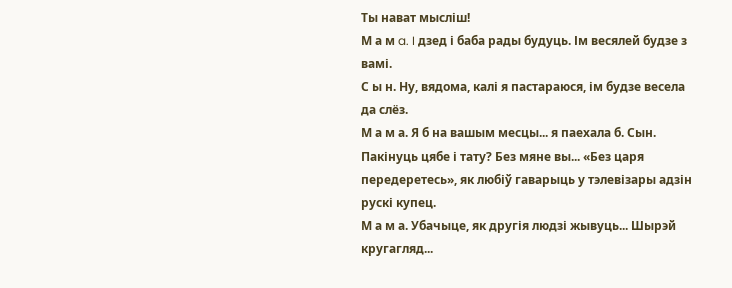Ты нават мысліш!
М а м a. I дзед і баба рады будуць. Ім весялей будзе з вамі.
С ы н. Ну, вядома, калі я пастараюся, ім будзе весела да слёз.
М а м а. Я б на вашым месцы... я паехала б. Сын. Пакінуць цябе і тату? Без мяне вы... «Без царя передеретесь», як любіў гаварыць у тэлевізары адзін рускі купец.
М а м а. Убачыце, як другія людзі жывуць... Шырэй кругагляд...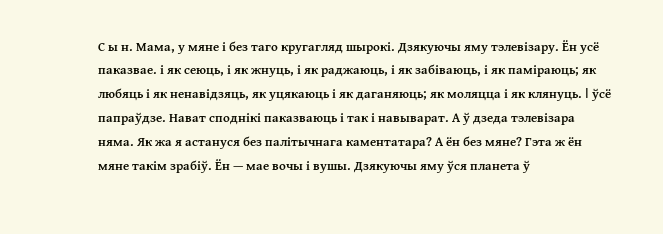С ы н. Мама, у мяне і без таго кругагляд шырокі. Дзякуючы яму тэлевізару. Ён усё паказвае. і як сеюць, і як жнуць, і як раджаюць, і як забіваюць, і як паміраюць; як любяць і як ненавідзяць, як уцякаюць і як даганяюць; як моляцца і як клянуць. I ўсё папраўдзе. Нават споднікі паказваюць і так і навыварат. А ў дзеда тэлевізара няма. Як жа я астануся без палітычнага каментатара? А ён без мяне? Гэта ж ён мяне такім зрабіў. Ён — мае вочы і вушы. Дзякуючы яму ўся планета ў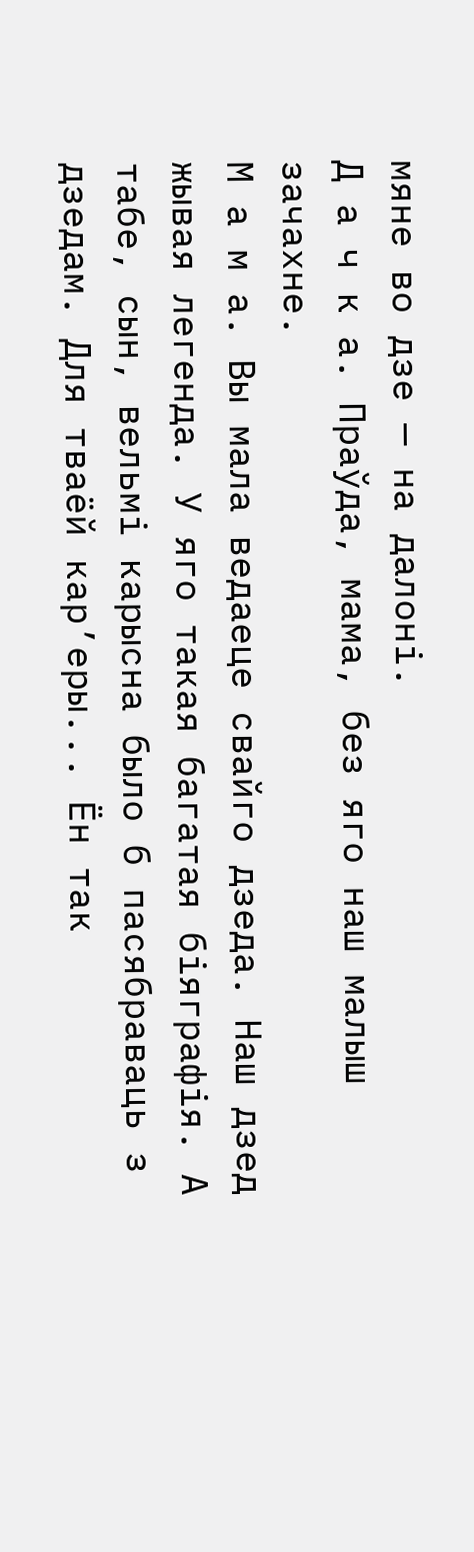мяне во дзе — на далоні.
Д а ч к а. Праўда, мама, без яго наш малыш зачахне.
М а м а. Вы мала ведаеце свайго дзеда. Наш дзед жывая легенда. У яго такая багатая біяграфія. А табе, сын, вельмі карысна было б пасябраваць з дзедам. Для тваёй кар’еры... Ён так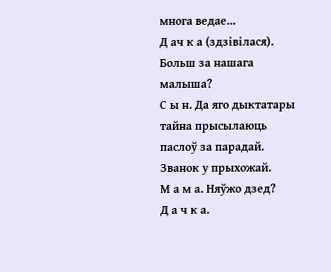многа ведае...
Д ач к а (здзівілася). Больш за нашага малыша?
С ы н. Да яго дыктатары тайна прысылаюць паслоў за парадай.
Званок у прыхожай.
М а м а. Няўжо дзед?
Д а ч к а.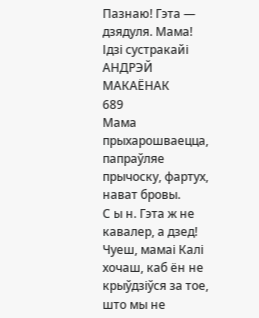Пазнаю! Гэта — дзядуля. Мама! Ідзі сустракайі
АНДРЭЙ МАКАЁНАК
689
Мама прыхарошваецца, папраўляе прычоску, фартух, нават бровы.
С ы н. Гэта ж не кавалер, а дзед! Чуеш, мамаі Калі хочаш, каб ён не крыўдзіўся за тое, што мы не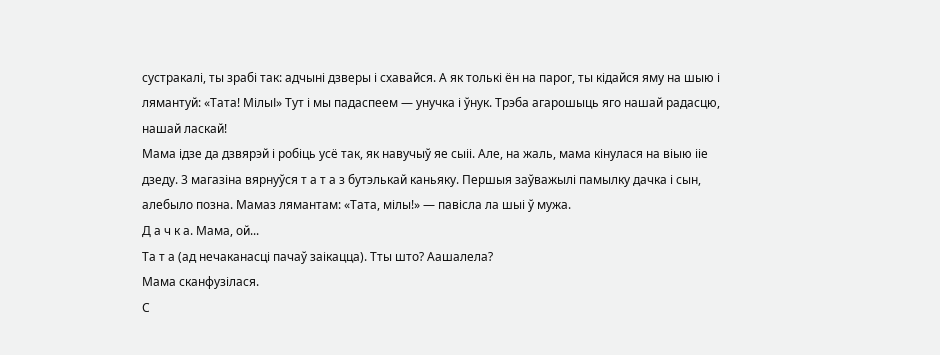сустракалі, ты зрабі так: адчыні дзверы і схавайся. А як толькі ён на парог, ты кідайся яму на шыю і лямантуй: «Тата! МілыІ» Тут і мы падаспеем — унучка і ўнук. Трэба агарошыць яго нашай радасцю, нашай ласкай!
Мама ідзе да дзвярэй і робіць усё так, як навучыў яе сыіі. Але, на жаль, мама кінулася на віыю ііе дзеду. 3 магазіна вярнуўся т а т а з бутэлькай каньяку. Першыя заўважылі памылку дачка і сын, алебыло позна. Мамаз лямантам: «Тата, мілы!» — павісла ла шыі ў мужа.
Д а ч к а. Мама, ой...
Та т а (ад нечаканасці пачаў заікацца). Тты што? Аашалела?
Мама сканфузілася.
С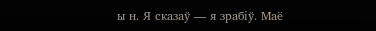ы н. Я сказаў — я зрабіў. Маё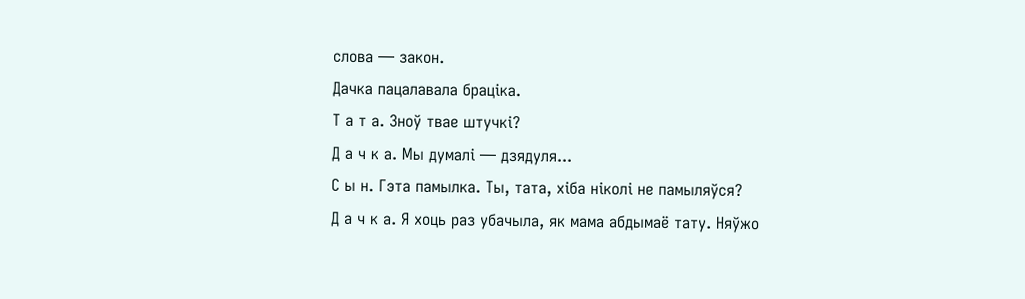слова — закон.
Дачка пацалавала браціка.
Т а т а. Зноў твае штучкі?
Д а ч к а. Мы думалі — дзядуля...
С ы н. Гэта памылка. Ты, тата, хіба ніколі не памыляўся?
Д а ч к а. Я хоць раз убачыла, як мама абдымаё тату. Няўжо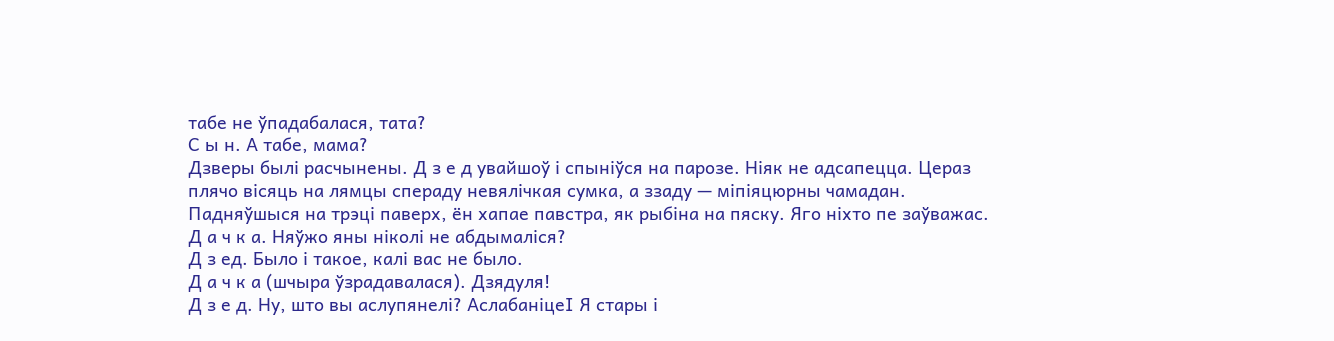табе не ўпадабалася, тата?
С ы н. А табе, мама?
Дзверы былі расчынены. Д з е д увайшоў і спыніўся на парозе. Ніяк не адсапецца. Цераз плячо вісяць на лямцы спераду невялічкая сумка, а ззаду — міпіяцюрны чамадан. Падняўшыся на трэці паверх, ён хапае павстра, як рыбіна на пяску. Яго ніхто пе заўважас.
Д а ч к а. Няўжо яны ніколі не абдымаліся?
Д з ед. Было і такое, калі вас не было.
Д а ч к а (шчыра ўзрадавалася). Дзядуля!
Д з е д. Ну, што вы аслупянелі? АслабаніцеІ Я стары і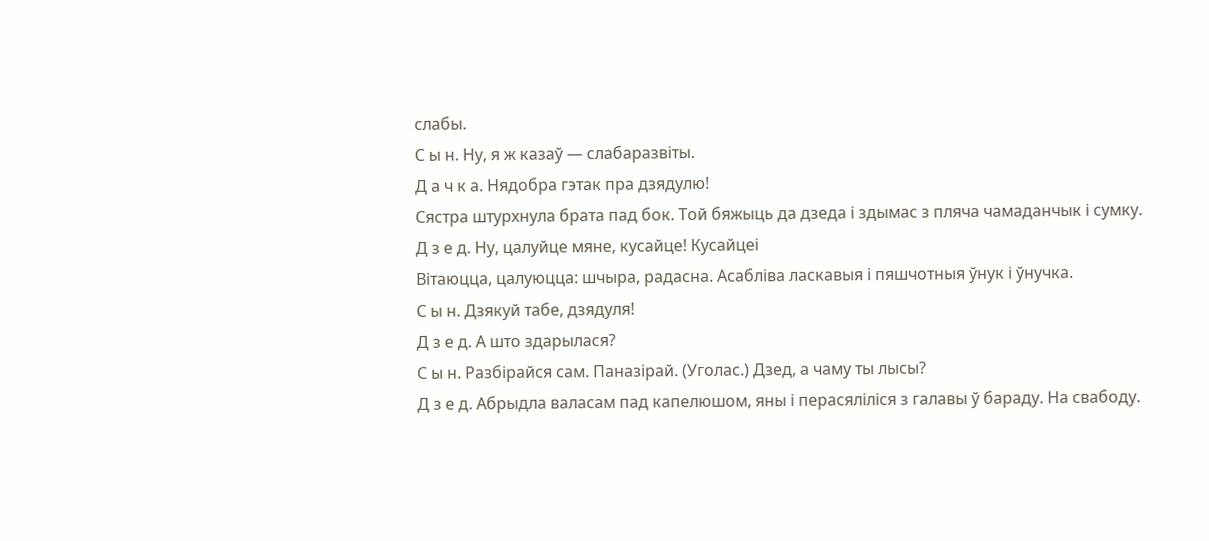слабы.
С ы н. Ну, я ж казаў — слабаразвіты.
Д а ч к а. Нядобра гэтак пра дзядулю!
Сястра штурхнула брата пад бок. Той бяжыць да дзеда і здымас з пляча чамаданчык і сумку.
Д з е д. Ну, цалуйце мяне, кусайце! Кусайцеі
Вітаюцца, цалуюцца: шчыра, радасна. Асабліва ласкавыя і пяшчотныя ўнук і ўнучка.
С ы н. Дзякуй табе, дзядуля!
Д з е д. А што здарылася?
С ы н. Разбірайся сам. Паназірай. (Уголас.) Дзед, а чаму ты лысы?
Д з е д. Абрыдла валасам пад капелюшом, яны і перасяліліся з галавы ў бараду. На свабоду.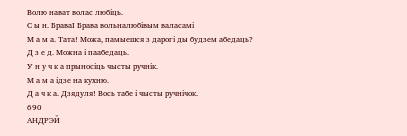Волю нават волас любіць.
С ы н. БраваІ Брава вольналюбівым валасамі
М а м а. Тата! Можа, памыешся з дарогі ды будзем абедаць?
Д з е д. Можна і паабедаць.
У н у ч к а прыносіць чысты ручнік.
М а м а ідзе на кухню.
Д а ч к а. Дзядуля! Вось табе і чысты ручнічок.
690
АНДРЭЙ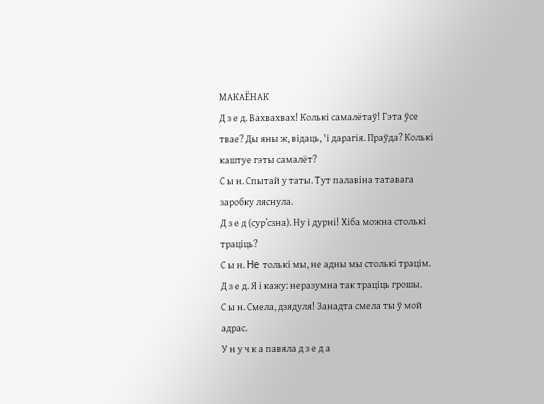МАКАЁНАК
Д з е д. Вахвахвах! Колькі самалётаў! Гэта ўсе твае? Ды яны ж, відаць, 'і дарагія. Праўда? Колькі каштуе гэты самалёт?
С ы н. Спытай у таты. Тут палавіна татавага заробку ляснула.
Д з е д (сур’сзна). Ну і дурні! Хіба можна столькі траціць?
С ы н. He толькі мы, не адны мы столькі трацім.
Д з е д. Я і кажу: неразумна так траціць грошы.
С ы н. Смела, дзядуля! Занадта смела ты ў мой адрас.
У н у ч к а павяла д з е д а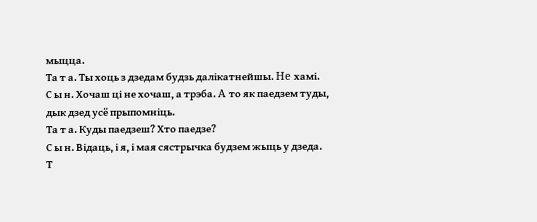мыцца.
Та т а. Ты хоць з дзедам будзь далікатнейшы. He хамі.
С ы н. Хочаш ці не хочаш, а трэба. A то як паедзем туды, дык дзед усё прыпомніць.
Та т а. Куды паедзеш? Хто паедзе?
С ы н. Відаць, і я, і мая сястрычка будзем жыць у дзеда.
Т